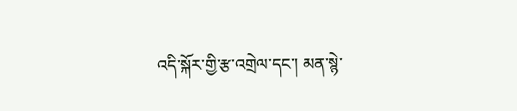འདི་སྐོར་གྱི་རྩ་འགྲེལ་དང་། མན་སྙེ་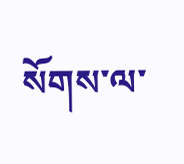སོགས་ལ་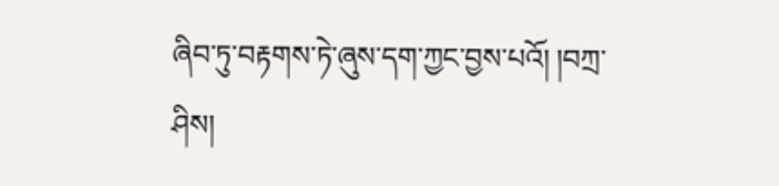ཞིབ་ཏུ་བརྟགས་ཏེ་ཞུས་དག་ཀྱང་བྱས་པའོ། །བཀྲ་ ཤིས།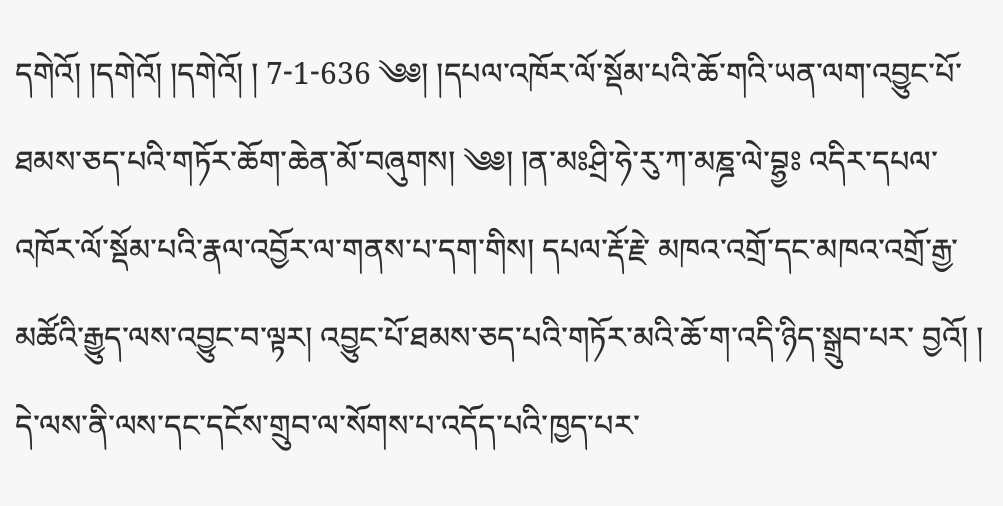དགེའོ། །དགེའོ། །དགེའོ། ། 7-1-636 ༄༅། །དཔལ་འཁོར་ལོ་སྡོམ་པའི་ཆོ་གའི་ཡན་ལག་འབྱུང་པོ་ ཐམས་ཅད་པའི་གཏོར་ཆོག་ཆེན་མོ་བཞུགས། ༄༅། །ན་མཿཤྲི་ཧེ་རུ་ཀ་མཎྜ་ལེ་བྷྱཿ འདིར་དཔལ་འཁོར་ལོ་སྡོམ་པའི་རྣལ་འབྱོར་ལ་གནས་པ་དག་གིས། དཔལ་རྡོ་རྗེ་ མཁའ་འགྲོ་དང་མཁའ་འགྲོ་རྒྱ་མཚོའི་རྒྱུད་ལས་འབྱུང་བ་ལྟར། འབྱུང་པོ་ཐམས་ཅད་པའི་གཏོར་མའི་ཆོ་ག་འདི་ཉིད་སྒྲུབ་པར་ བྱའོ། ། དེ་ལས་ནི་ལས་དང་དངོས་གྲུབ་ལ་སོགས་པ་འདོད་པའི་ཁྱད་པར་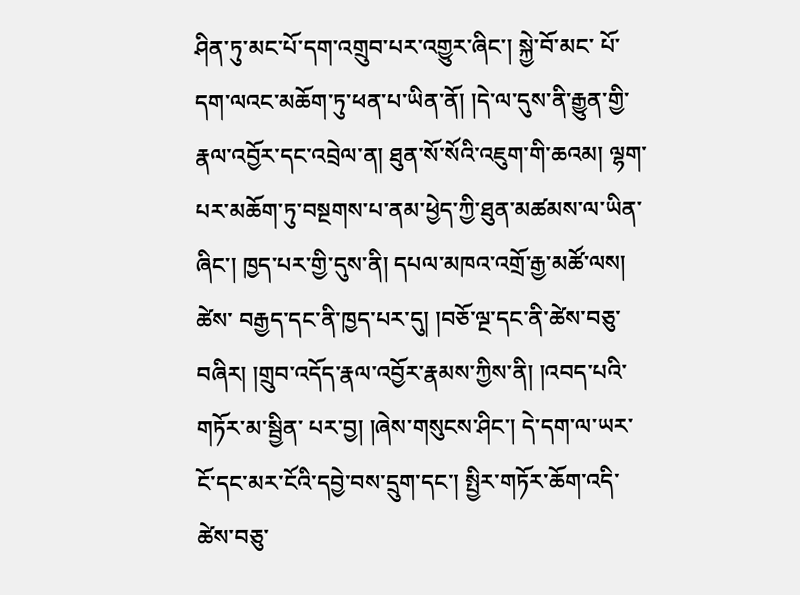ཤིན་ཏུ་མང་པོ་དག་འགྲུབ་པར་འགྱུར་ཞིང་། སྐྱེ་བོ་མང་ པོ་དག་ལའང་མཆོག་ཏུ་ཕན་པ་ཡིན་ནོ། །དེ་ལ་དུས་ནི་རྒྱུན་གྱི་རྣལ་འབྱོར་དང་འབྲེལ་ན། ཐུན་སོ་སོའི་འཇུག་གི་ཆའམ། ལྷག་ པར་མཆོག་ཏུ་བསྔགས་པ་ནམ་ཕྱེད་ཀྱི་ཐུན་མཚམས་ལ་ཡིན་ཞིང་། ཁྱད་པར་གྱི་དུས་ནི། དཔལ་མཁའ་འགྲོ་རྒྱ་མཚོ་ལས། ཚེས་ བརྒྱད་དང་ནི་ཁྱད་པར་དུ། །བཅོ་ལྔ་དང་ནི་ཚེས་བཅུ་བཞིར། །གྲུབ་འདོད་རྣལ་འབྱོར་རྣམས་ཀྱིས་ནི། །འབད་པའི་གཏོར་མ་སྦྱིན་ པར་བྱ། །ཞེས་གསུངས་ཤིང་། དེ་དག་ལ་ཡར་ངོ་དང་མར་ངོའི་དབྱེ་བས་དྲུག་དང་། སྤྱིར་གཏོར་ཆོག་འདི་ཚེས་བཅུ་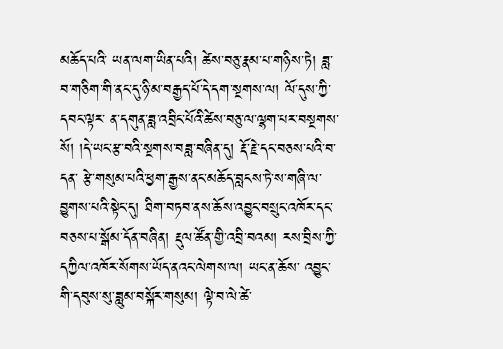མཆོད་པའི་ ཡན་ལག་ཡིན་པའི། ཚེས་བཅུ་རྣམ་པ་གཉིས་ཏེ། ཟླ་བ་གཅིག་གི་ནང་དུ་ཉི་མ་བརྒྱད་པོ་དེ་དག་སྔགས་ལ། ལོ་དུས་ཀྱི་དབང་ལྟར་ ན་དགུན་ཟླ་འབྲིང་པོའི་ཚེས་བཅུ་ལ་ལྷག་པར་བསྔགས་སོ། །དེ་ཡང་རྩ་བའི་སྔགས་བཟླ་བཞིན་དུ། རྡོ་རྗེ་དང་བཅས་པའི་བ་དན་ རྩེ་གསུམ་པའི་ཕྱག་རྒྱས་ནང་མཆོད་བླངས་ཏེ་ས་གཞི་ལ་བྱུགས་པའི་སྟེང་དུ། ཐིག་བཏབ་ནས་ཆོས་འབྱུང་བསྲུང་འཁོར་དང་ བཅས་པ་སྒོམ་དོན་བཞིན། རྡུལ་ཚོན་གྱི་འབྲི་བའམ། རས་བྲིས་ཀྱི་དཀྱིལ་འཁོར་སོགས་ཡོད་ནའང་ལེགས་ལ། ཡང་ན་ཆོས་ འབྱུང་གི་དབུས་སུ་ཟླུམ་བསྐོར་གསུམ། ལྟེ་བ་ལེ་ཚེ་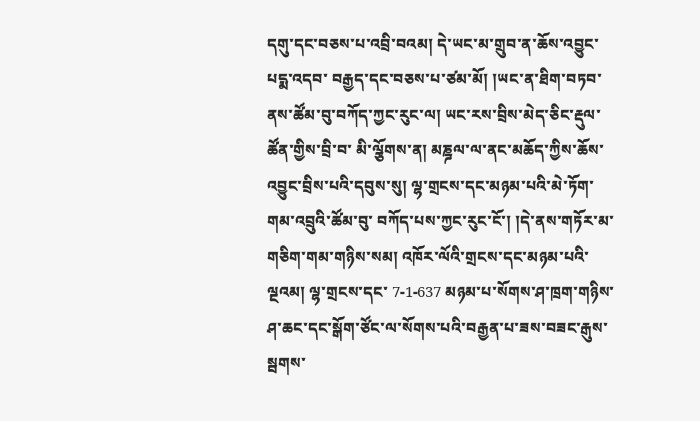དགུ་དང་བཅས་པ་འབྲི་བའམ། དེ་ཡང་མ་གྲུབ་ན་ཆོས་འབྱུང་པདྨ་འདབ་ བརྒྱད་དང་བཅས་པ་ཙམ་མོ། །ཡང་ན་ཐིག་བཏབ་ནས་ཚོམ་བུ་བཀོད་ཀྱང་རུང་ལ། ཡང་རས་བྲིས་མེད་ཅིང་རྡུལ་ཚོན་གྱིས་བྲི་བ་ མི་ལྕོགས་ན། མཎྜལ་ལ་ནང་མཆོད་ཀྱིས་ཆོས་འབྱུང་བྲིས་པའི་དབུས་སུ། ལྷ་གྲངས་དང་མཉམ་པའི་མེ་ཏོག་གམ་འབྲུའི་ཚོམ་བུ་ བཀོད་པས་ཀྱང་རུང་ངོ་། །དེ་ནས་གཏོར་མ་གཅིག་གམ་གཉིས་སམ། འཁོར་ལོའི་གྲངས་དང་མཉམ་པའི་ལྔའམ། ལྷ་གྲངས་དང་ 7-1-637 མཉམ་པ་སོགས་ཤ་ཁྲག་གཉིས་ཤ་ཆང་དང་སྒོག་ཙོང་ལ་སོགས་པའི་བརྒྱན་པ་ཟས་བཟང་རྒུས་སྦགས་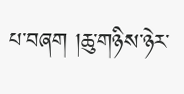པ་བཞག །ཆུ་གཉིས་ཉེར་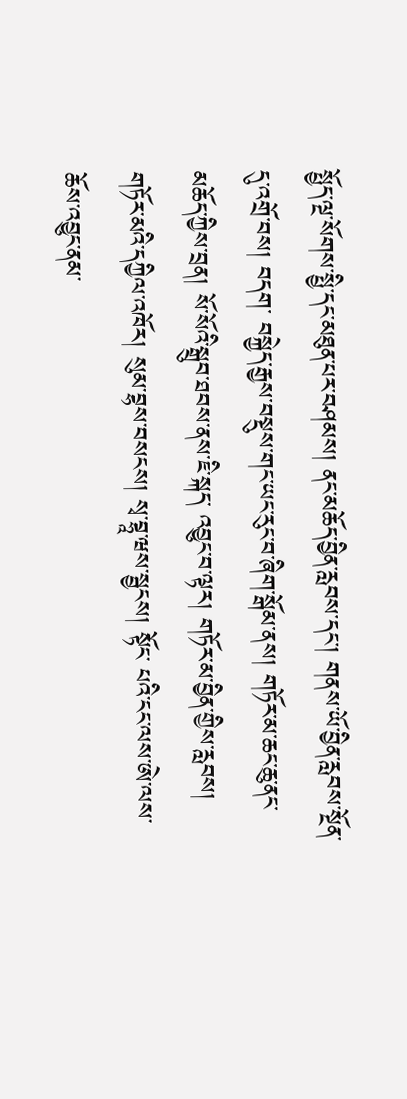སྤྱོད་ལྔ་སོགས་སྤྱི་དང་མཐུན་པར་བཤམས། ནང་མཆོད་བྱིན་རླབས་དང་། གནས་ཡོ་བྱིན་རླབས་སྔོན་དུ་འགྲོ་བས། བདག་ བསྐྱེད་རྒྱས་བསྡུས་གང་ཡང་རུང་བ་ཞིག་སྒོམ་ནས། གཏོར་མ་ཆང་ཆུ་ནང་མཆོད་ཀྱིས་བྲན། སོ་སོའི་སྒྲུབ་ཐབས་ནས་ཇི་སྐད་ འབྱུང་བ་ལྟར། གཏོར་མ་བྱིན་གྱིས་རླབས། གཏོར་མའི་དཀྱིལ་འཁོར། སུམ་བྷས་བསངས། སྭ་བྷཱ་ཝས་སྦྱངས། སྟོང་ པའི་ངང་ལས་ཨེ་ལས་ཆོས་འབྱུང་ནམ་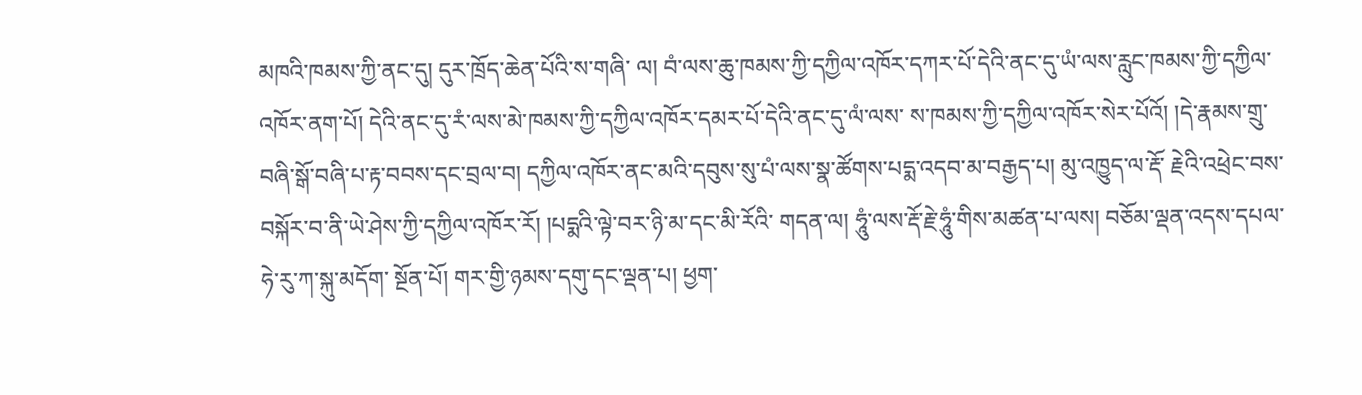མཁའི་ཁམས་ཀྱི་ནང་དུ། དུར་ཁྲོད་ཆེན་པོའི་ས་གཞི་ ལ། བཾ་ལས་ཆུ་ཁམས་ཀྱི་དཀྱིལ་འཁོར་དཀར་པོ་དེའི་ནང་དུ་ཡཾ་ལས་རླུང་ཁམས་ཀྱི་དཀྱིལ་ འཁོར་ནག་པོ། དེའི་ནང་དུ་རཾ་ལས་མེ་ཁམས་ཀྱི་དཀྱིལ་འཁོར་དམར་པོ་དེའི་ནང་དུ་ལཾ་ལས་ ས་ཁམས་ཀྱི་དཀྱིལ་འཁོར་སེར་པོའོ། །དེ་རྣམས་གྲུ་བཞི་སྒོ་བཞི་པ་རྟ་བབས་དང་བྲལ་བ། དཀྱིལ་འཁོར་ནང་མའི་དབུས་སུ་པཾ་ལས་སྣ་ཚོགས་པདྨ་འདབ་མ་བརྒྱད་པ། མུ་འཁྱུད་ལ་རྡོ་ རྗེའི་འཕྲེང་བས་བསྐོར་བ་ནི་ཡེ་ཤེས་ཀྱི་དཀྱིལ་འཁོར་རོ། །པདྨའི་ལྟེ་བར་ཉི་མ་དང་མི་རོའི་ གདན་ལ། ཧཱུཾ་ལས་རྡོ་རྗེ་ཧཱུཾ་གིས་མཚན་པ་ལས། བཅོམ་ལྡན་འདས་དཔལ་ཧེ་རུ་ཀ་སྐུ་མདོག་ སྔོན་པོ། གར་གྱི་ཉམས་དགུ་དང་ལྡན་པ། ཕྱག་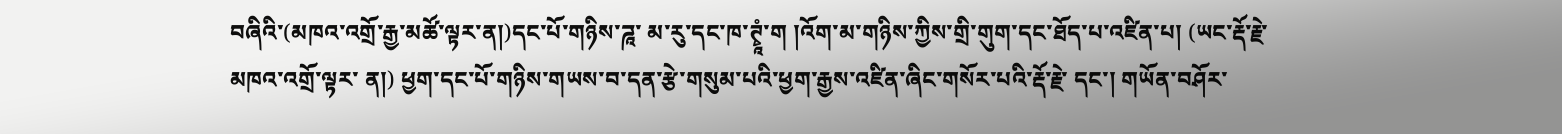བཞིའི་(མཁའ་འགྲོ་རྒྱ་མཚོ་ལྟར་ན།)དང་པོ་གཉིས་ཌཱ་ མ་རུ་དང་ཁ་ཊྭཱཾ་ག །འོག་མ་གཉིས་ཀྱིས་གྲི་གུག་དང་ཐོད་པ་འཛིན་པ། (ཡང་རྡོ་རྗེ་མཁའ་འགྲོ་ལྟར་ ན།) ཕྱག་དང་པོ་གཉིས་གཡས་བ་དན་རྩེ་གསུམ་པའི་ཕྱག་རྒྱས་འཛིན་ཞིང་གསོར་པའི་རྡོ་རྗེ་ དང་། གཡོན་བཤོར་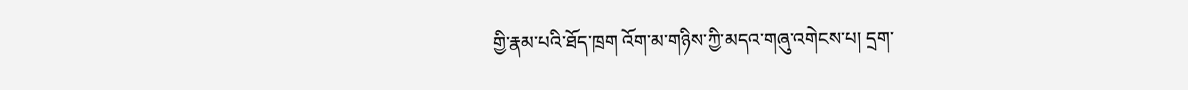གྱི་རྣམ་པའི་ཐོད་ཁྲག འོག་མ་གཉིས་ཀྱི་མདའ་གཞུ་འགེངས་པ། དྲག་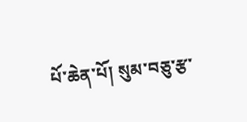པོ་ཆེན་པོ། སུམ་བཅུ་རྩ་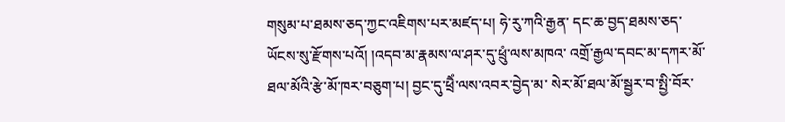གསུམ་པ་ཐམས་ཅད་ཀྱང་འཇིགས་པར་མཛད་པ། ཧེ་རུ་ཀའི་རྒྱན་ དང་ཆ་བྱད་ཐམས་ཅད་ཡོངས་སུ་རྫོགས་པའོ། །འདབ་མ་རྣམས་ལ་ཤར་དུ་ཕྲུཾ་ལས་མཁའ་ འགྲོ་རྒྱལ་དབང་མ་དཀར་མོ་ཐལ་མོའི་རྩེ་མོ་ཁར་བཅུག་པ། བྱང་དུ་ཕྲཻཾ་ལས་འབར་བྱེད་མ་ སེར་མོ་ཐལ་མོ་སྦྱར་བ་སྤྱི་བོར་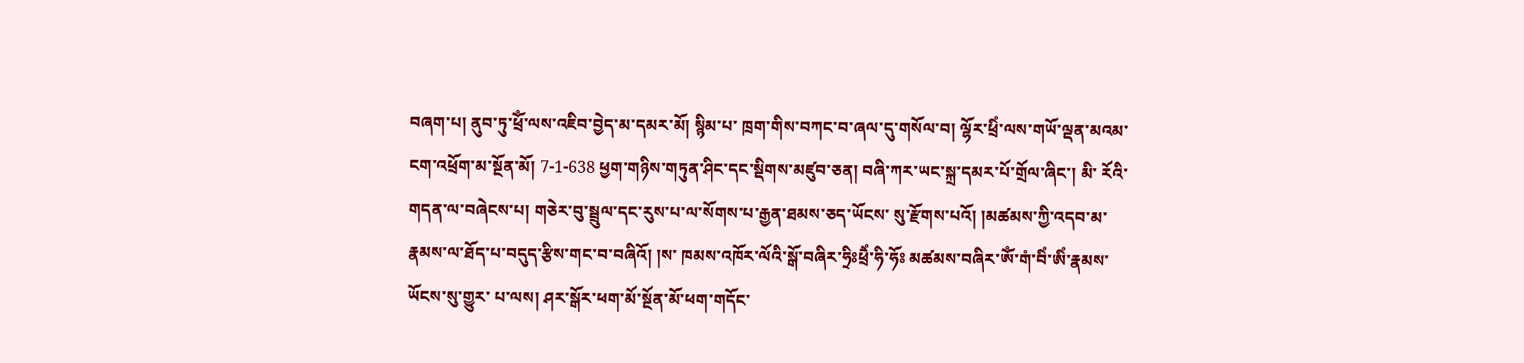བཞག་པ། ནུབ་ཏུ་ཕྲོཾ་ལས་འཇིབ་བྱེད་མ་དམར་མོ། སྙིམ་པ་ ཁྲག་གིས་བཀང་བ་ཞལ་དུ་གསོལ་བ། ལྷོར་ཕྲིཾ་ལས་གཡོ་ལྡན་མའམ་ངག་འཕྲོག་མ་སྔོན་མོ། 7-1-638 ཕྱག་གཉིས་གཏུན་ཤིང་དང་སྡིགས་མཛུབ་ཅན། བཞི་ཀར་ཡང་སྐྲ་དམར་པོ་གྲོལ་ཞིང་། མི་ རོའི་གདན་ལ་བཞེངས་པ། གཅེར་བུ་སྦྲུལ་དང་རུས་པ་ལ་སོགས་པ་རྒྱན་ཐམས་ཅད་ཡོངས་ སུ་རྫོགས་པའོ། །མཚམས་ཀྱི་འདབ་མ་རྣམས་ལ་ཐོད་པ་བདུད་རྩིས་གང་བ་བཞིའོ། །ས་ ཁམས་འཁོར་ལོའི་སྒོ་བཞིར་ཧྲིཿཕྲཻཾ་ཧི་ཧོཿ མཚམས་བཞིར་ༀ་གཾ་བིཾ་ཨིཾ་རྣམས་ཡོངས་སུ་གྱུར་ པ་ལས། ཤར་སྒོར་ཕག་མོ་སྔོན་མོ་ཕག་གདོང་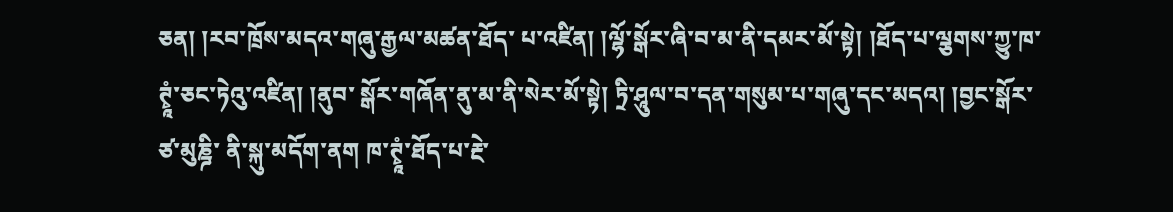ཅན། །རབ་ཁྲོས་མདའ་གཞུ་རྒྱལ་མཚན་ཐོད་ པ་འཛིན། །ལྷོ་སྒོར་ཞི་བ་མ་ནི་དམར་མོ་སྟེ། །ཐོད་པ་ལྕགས་ཀྱུ་ཁ་ཊྭཱཾ་ཅང་ཏེའུ་འཛིན། །ནུབ་ སྒོར་གཞོན་ནུ་མ་ནི་སེར་མོ་སྟེ། ཏྲི་ཤཱུལ་བ་དན་གསུམ་པ་གཞུ་དང་མདའ། །བྱང་སྒོར་ཙ་མུཎྜི་ ནི་སྐུ་མདོག་ནག ཁ་ཊྭཱཾ་ཐོད་པ་རྔེ་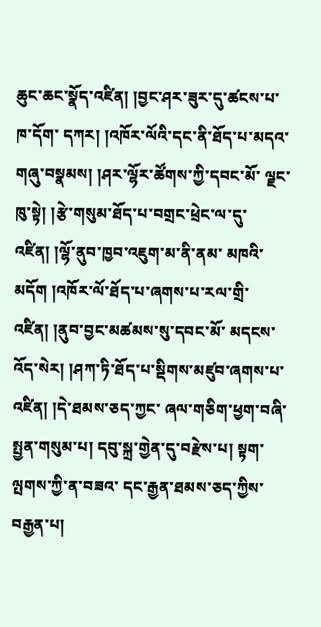ཆུང་ཆང་སྣོད་འཛིན། །བྱང་ཤར་ཟུར་དུ་ཚངས་པ་ཁ་དོག་ དཀར། །འཁོར་ལོའི་དང་ནི་ཐོད་པ་མདའ་གཞུ་བསྣམས། །ཤར་ལྷོར་ཚོགས་ཀྱི་དབང་མོ་ ལྗང་ཁུ་སྟེ། །རྩེ་གསུམ་ཐོད་པ་བགྲང་ཕྲེང་ལ་དུ་འཛིན། །ལྷོ་ནུབ་ཁྱབ་འཇུག་མ་ནི་ནམ་ མཁའི་མདོག །འཁོར་ལོ་ཐོད་པ་ཞགས་པ་རལ་གྲི་འཛིན། །ནུབ་བྱང་མཚམས་སུ་དབང་མོ་ མདངས་འོད་སེར། །ཤཀ་ཏི་ཐོད་པ་སྡིགས་མཛུབ་ཞགས་པ་འཛིན། །དེ་ཐམས་ཅད་ཀྱང་ ཞལ་གཅིག་ཕྱག་བཞི་སྤྱན་གསུམ་པ། དབུ་སྐྲ་གྱེན་དུ་བརྫེས་པ། སྟག་ལྤགས་ཀྱི་ན་བཟའ་ དང་རྒྱན་ཐམས་ཅད་ཀྱིས་བརྒྱན་པ།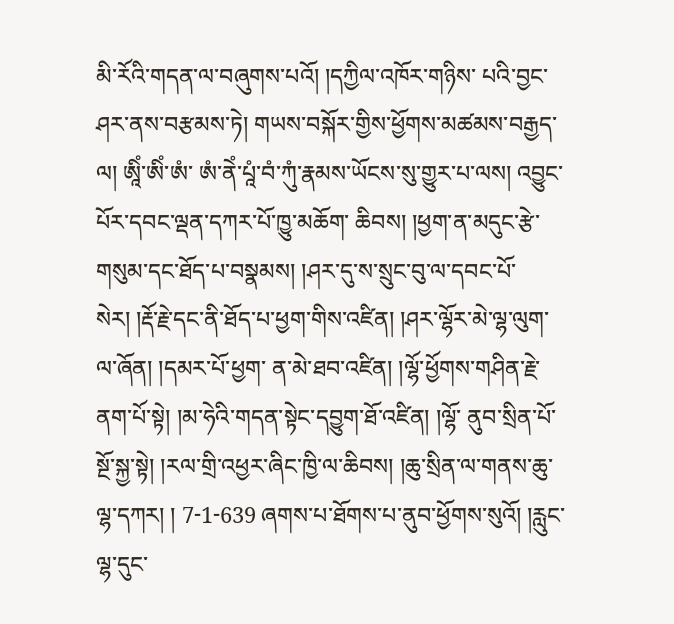མི་རོའི་གདན་ལ་བཞུགས་པའོ། །དཀྱིལ་འཁོར་གཉིས་ པའི་བྱང་ཤར་ནས་བརྩམས་ཏེ། གཡས་བསྐོར་གྱིས་ཕྱོགས་མཚམས་བརྒྱད་ལ། ཨཱིཾ་ཨིཾ་ཨཾ་ ཨཾ་ནེཾ་པཱཾ་བཾ་ཀུཾ་རྣམས་ཡོངས་སུ་གྱུར་པ་ལས། འབྱུང་པོར་དབང་ལྡན་དཀར་པོ་ཁྱུ་མཆོག་ ཆིབས། །ཕྱག་ན་མདུང་རྩེ་གསུམ་དང་ཐོད་པ་བསྣམས། །ཤར་དུ་ས་སྲུང་བུ་ལ་དབང་པོ་ སེར། །རྡོ་རྗེ་དང་ནི་ཐོད་པ་ཕྱག་གིས་འཛིན། །ཤར་ལྷོར་མེ་ལྷ་ལུག་ལ་ཞོན། །དམར་པོ་ཕྱག་ ན་མེ་ཐབ་འཛིན། །ལྷོ་ཕྱོགས་གཤིན་རྗེ་ནག་པོ་སྟེ། །མ་ཧེའི་གདན་སྟེང་དབྱུག་ཐོ་འཛིན། །ལྷོ་ ནུབ་སྲིན་པོ་སྔོ་སྐྱ་སྟེ། །རལ་གྲི་འཕྱར་ཞིང་ཁྱི་ལ་ཆིབས། །ཆུ་སྲིན་ལ་གནས་ཆུ་ལྷ་དཀར། ། 7-1-639 ཞགས་པ་ཐོགས་པ་ནུབ་ཕྱོགས་སུའོ། །རླུང་ལྷ་དུང་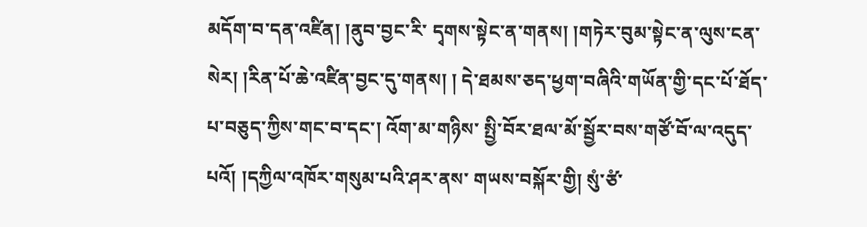མདོག་བ་དན་འཛིན། །ནུབ་བྱང་རི་ དྭགས་སྟེང་ན་གནས། །གཏེར་བུམ་སྟེང་ན་ལུས་ངན་སེར། །རིན་པོ་ཆེ་འཛིན་བྱང་དུ་གནས། ། དེ་ཐམས་ཅད་ཕྱག་བཞིའི་གཡོན་གྱི་དང་པོ་ཐོད་པ་བཅུད་ཀྱིས་གང་བ་དང་། འོག་མ་གཉིས་ སྤྱི་བོར་ཐལ་མོ་སྦྱོར་བས་གཙོ་བོ་ལ་འདུད་པའོ། །དཀྱིལ་འཁོར་གསུམ་པའི་ཤར་ནས་ གཡས་བསྐོར་གྱི། སུཾ་ཙཾ་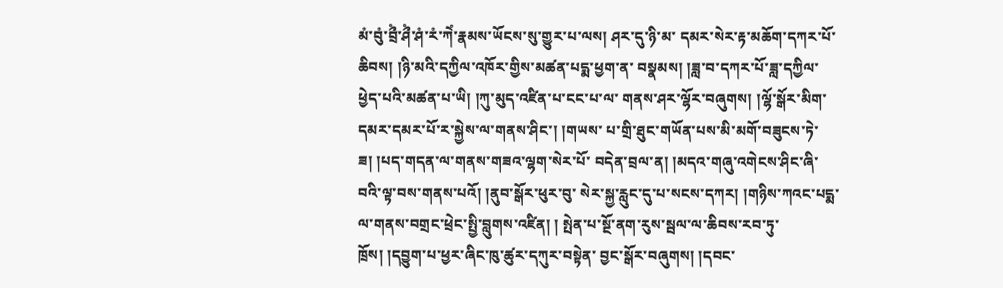མཾ་བུཾ་བྲྀཾ་ཤྀཾ་ཤཾ་རཾ་ཀེཾ་རྣམས་ཡོངས་སུ་གྱུར་པ་ལས། ཤར་དུ་ཉི་མ་ དམར་སེར་རྟ་མཆོག་དཀར་པོ་ཆིབས། །ཉི་མའི་དཀྱིལ་འཁོར་གྱིས་མཚན་པདྨ་ཕྱག་ན་ བསྣམས། །ཟླ་བ་དཀར་པོ་ཟླ་དཀྱིལ་ཕྱེད་པའི་མཚན་པ་ཡི། །ཀུ་མུད་འཛིན་པ་ངང་པ་ལ་ གནས་ཤར་ལྷོར་བཞུགས། །ལྷོ་སྒོར་མིག་དམར་དམར་པོ་ར་སྐྱེས་ལ་གནས་ཤིང་། །གཡས་ པ་གྲི་ཐུང་གཡོན་པས་མི་མགོ་བཟུངས་ཏེ་ཟ། །པད་གདན་ལ་གནས་གཟའ་ལྷག་སེར་པོ་ བདེན་བྲལ་ན། །མདའ་གཞུ་འགེངས་ཤིང་ཞི་བའི་ལྟ་བས་གནས་པའོ། །ནུབ་སྒོར་ཕུར་བུ་ སེར་སྐྱ་རླུང་དུ་པ་སངས་དཀར། །གཉིས་ཀའང་པདྨ་ལ་གནས་བགྲང་ཕྲེང་སྤྱི་བླུགས་འཛིན། ། སྤེན་པ་སྔོ་ནག་རུས་སྦལ་ལ་ཆིབས་རབ་ཏུ་ཁྲོས། །དབྱུག་པ་ཕྱར་ཞིང་ཁུ་ཚུར་དཀུར་བསྟེན་ བྱང་སྒོར་བཞུགས། །དབང་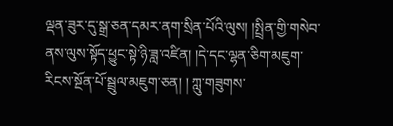ལྡན་ཟུར་དུ་སྒྲ་ཅན་དམར་ནག་སྲིན་པོའི་ལུས། །སྤྲིན་གྱི་གསེབ་ ནས་ལུས་སྟོད་ཕྱུང་སྟེ་ཉི་ཟླ་འཛིན། །དེ་དང་ལྷན་ཅིག་མཇུག་རིངས་སྔོན་པོ་སྦྲུལ་མཇུག་ཅན། ། ཀླུ་གཟུགས་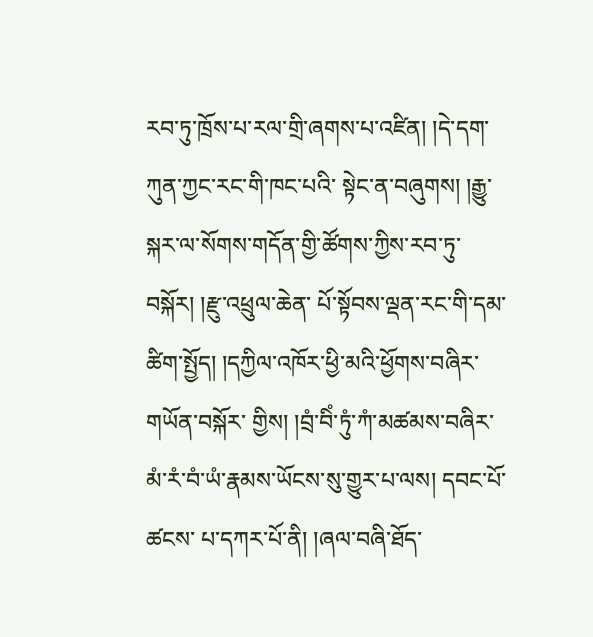རབ་ཏུ་ཁྲོས་པ་རལ་གྲི་ཞགས་པ་འཛིན། །དེ་དག་ཀུན་ཀྱང་རང་གི་ཁང་པའི་ སྟེང་ན་བཞུགས། །རྒྱུ་སྐར་ལ་སོགས་གདོན་གྱི་ཚོགས་ཀྱིས་རབ་ཏུ་བསྐོར། །རྫུ་འཕྲུལ་ཆེན་ པོ་སྟོབས་ལྡན་རང་གི་དམ་ཚིག་སྤྱོད། །དཀྱིལ་འཁོར་ཕྱི་མའི་ཕྱོགས་བཞིར་གཡོན་བསྐོར་ གྱིས། །བྲཾ་བིཾ་ཏུཾ་ཀཾ་མཚམས་བཞིར་མཾ་རཾ་བཾ་ཡཾ་རྣམས་ཡོངས་སུ་གྱུར་པ་ལས། དབང་པོ་ཚངས་ པ་དཀར་པོ་ནི། །ཞལ་བཞི་ཐོད་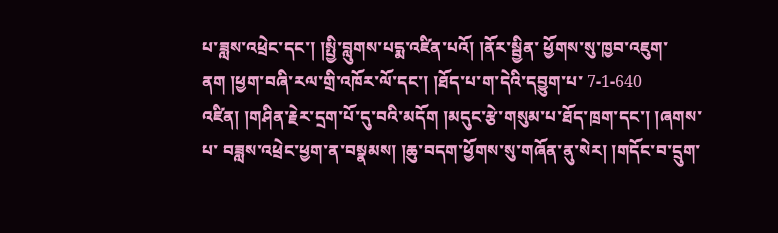པ་ཟླས་འཕྲེང་དང་། །སྤྱི་བླུགས་པདྨ་འཛིན་པའོ། །ནོར་སྦྱིན་ ཕྱོགས་སུ་ཁྱབ་འཇུག་ནག །ཕྱག་བཞི་རལ་གྲི་འཁོར་ལོ་དང་། །ཐོད་པ་ག་དེའི་དབྱུག་པ་ 7-1-640 འཛིན། །གཤིན་རྗེར་དྲག་པོ་དུ་བའི་མདོག །མདུང་རྩེ་གསུམ་པ་ཐོད་ཁྲག་དང་། །ཞགས་པ་ བཟླས་འཕྲེང་ཕྱག་ན་བསྣམས། །ཆུ་བདག་ཕྱོགས་སུ་གཞོན་ནུ་སེར། །གདོང་བ་དྲུག་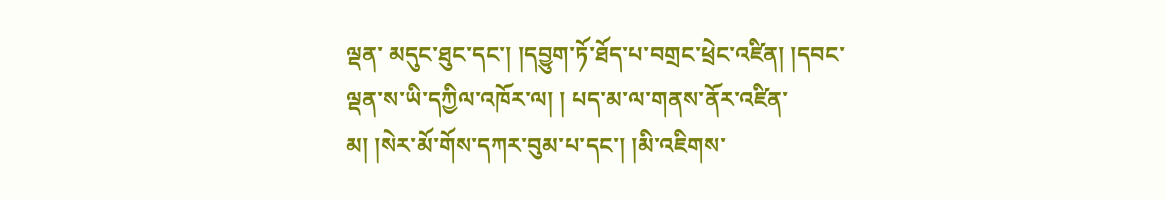ལྡན་ མདུང་ཐུང་དང་། །དབྱུག་ཏོ་ཐོད་པ་བགྲང་ཕྲེང་འཛིན། །དབང་ལྡན་ས་ཡི་དཀྱིལ་འཁོར་ལ། ། པད་མ་ལ་གནས་ནོར་འཛིན་མ། །སེར་མོ་གོས་དཀར་བུམ་པ་དང་། །མི་འཇིགས་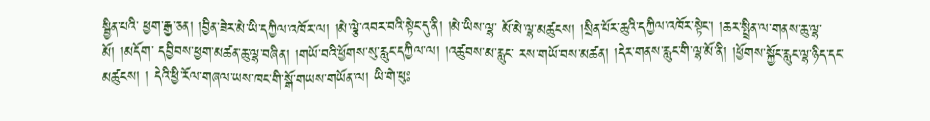སྦྱིན་པའི་ ཕྱག་རྒྱ་ཅན། །བྱིན་ཟེར་མེ་ཡི་དཀྱིལ་འཁོར་ལ། །མེ་ལྕེ་འབར་བའི་སྟེང་དུ་ནི། །མེ་ཡིས་ལྷ་ མོ་མེ་ལྷ་མཚུངས། །སྲིན་པོར་ཆུའི་དཀྱིལ་འཁོར་སྟེང་། །ཆར་སྤྲིན་ལ་གནས་ཆུ་ལྷ་མོ། །མདོག་ དབྱིབས་ཕྱག་མཚན་ཆུ་ལྷ་བཞིན། །གཡོ་བའི་ཕྱོགས་སུ་རླུང་དཀྱིལ་ལ། །འཚུབས་མ་རླུང་ རས་གཡོ་བས་མཚན། །དེར་གནས་རླུང་གི་ལྷ་མོ་ནི། །ཕྱོགས་སྐྱོང་རླུང་ལྷ་ཉིད་དང་མཚུངས། ། དེའི་ཕྱི་རོལ་གཞལ་ཡས་ཁང་གི་སྒོ་གཡས་གཡོན་ལ། ཡི་གེ་ཕུཿ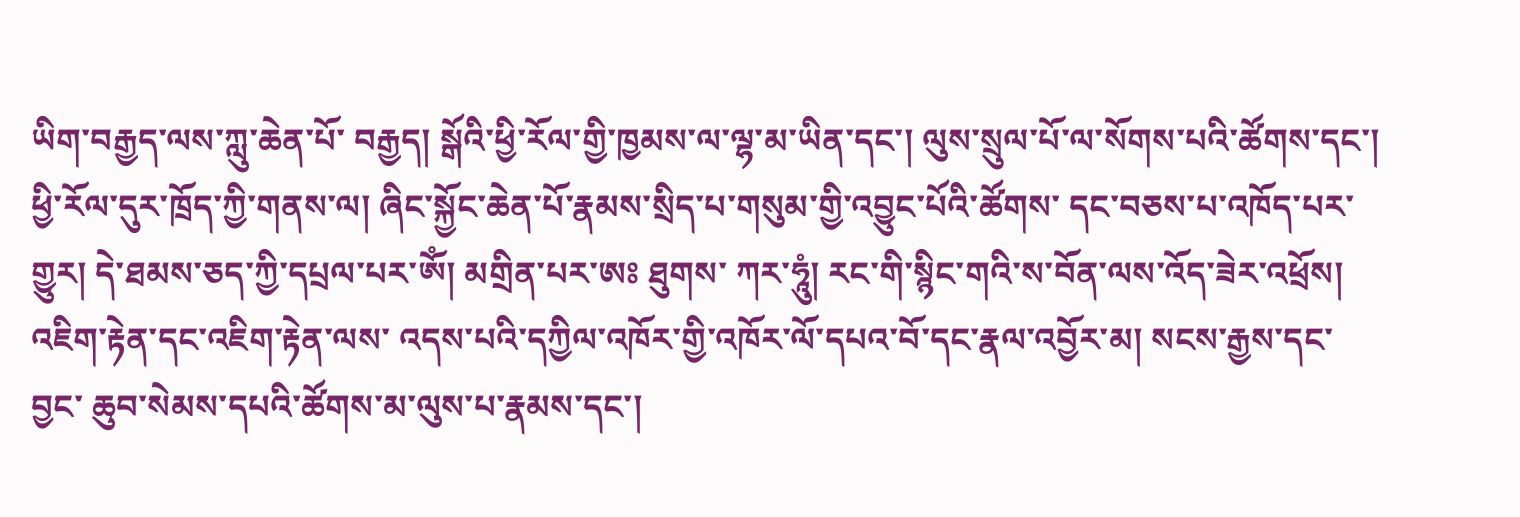ཡིག་བརྒྱད་ལས་ཀླུ་ཆེན་པོ་ བརྒྱད། སྒོའི་ཕྱི་རོལ་གྱི་ཁྱམས་ལ་ལྷ་མ་ཡིན་དང་། ལུས་སྲུལ་པོ་ལ་སོགས་པའི་ཚོགས་དང་། ཕྱི་རོལ་དུར་ཁྲོད་ཀྱི་གནས་ལ། ཞིང་སྐྱོང་ཆེན་པོ་རྣམས་སྲིད་པ་གསུམ་གྱི་འབྱུང་པོའི་ཚོགས་ དང་བཅས་པ་འཁོད་པར་གྱུར། དེ་ཐམས་ཅད་ཀྱི་དཔྲལ་པར་ༀ། མགྲིན་པར་ཨཿ ཐུགས་ ཀར་ཧཱུཾ། རང་གི་སྙིང་གའི་ས་བོན་ལས་འོད་ཟེར་འཕྲོས། འཇིག་རྟེན་དང་འཇིག་རྟེན་ལས་ འདས་པའི་དཀྱིལ་འཁོར་གྱི་འཁོར་ལོ་དཔའ་བོ་དང་རྣལ་འབྱོར་མ། སངས་རྒྱས་དང་བྱང་ ཆུབ་སེམས་དཔའི་ཚོགས་མ་ལུས་པ་རྣམས་དང་།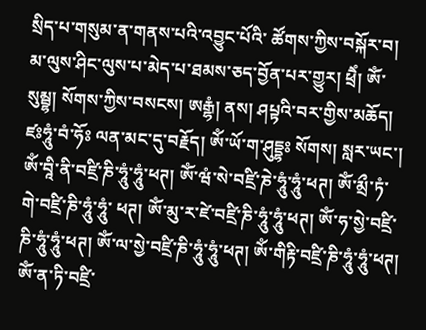སྲིད་པ་གསུམ་ན་གནས་པའི་འབྱུང་པོའི་ ཚོགས་ཀྱིས་བསྐོར་བ། མ་ལུས་ཤིང་ལུས་པ་མེད་པ་ཐམས་ཅད་བྱོན་པར་གྱུར། ཕྲཻཾ། ༀ་སུམྦྷ། སོགས་ཀྱིས་བསངས། ཨརྒྷཾ། ནས། ཤཔྟའི་བར་གྱིས་མཆོད། ཛཿཧཱུཾ་བཾ་ཧོཿ ལན་མང་དུ་བརྗོད། ༀ་ཡོ་ག་ཤུདྡྷཿ སོགས། སླར་ཡང་། ༀ་བཱི་ནི་བཛྲི་ཎི་ཧཱུཾ་ཧཱུཾ་ཕཊ། ༀ་ཝཾ་སེ་བཛྲི་ཎེ་ཧཱུཾ་ཧཱུཾ་ཕཊ། ༀ་མྲྀ་ཏཾ་གེ་བཛྲི་ཎི་ཧཱུཾ་ཧཱུཾ་ ཕཊ། ༀ་མུ་ར་ཛེ་བཛྲི་ཎི་ཧཱུཾ་ཧཱུཾ་ཕཊ། ༀ་ཧ་སྱེ་བཛྲི་ཎི་ཧཱུཾ་ཧཱུཾ་ཕཊ། ༀ་ལ་སྱེ་བཛྲི་ཎི་ཧཱུཾ་ཧཱུཾ་ཕཊ། ༀ་གིརྟི་བཛྲི་ཎི་ཧཱུཾ་ཧཱུཾ་ཕཊ། ༀ་ན་ཏི་བཛྲི་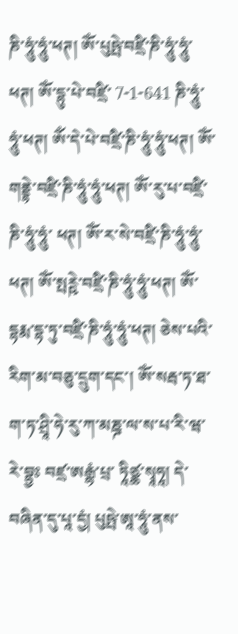ཎི་ཧཱུཾ་ཧཱུཾ་ཕཊ། ༀ་པུཥྤེ་བཛྲི་ཎི་ཧཱུཾ་ཧཱུཾ་ཕཊ། ༀ་དྷུ་པེ་བཛྲི་ 7-1-641 ཎི་ཧཱུཾ་ཧཱུཾ་ཕཊ། ༀ་དེ་པེ་བཛྲི་ཎི་ཧཱུཾ་ཧཱུཾ་ཕཊ། ༀ་གནྡྷེ་བཛྲི་ཎི་ཧཱུཾ་ཧཱུཾ་ཕཊ། ༀ་རུ་པ་བཛྲི་ཎི་ཧཱུཾ་ཧཱུཾ་ ཕཊ། ༀ་ར་སེ་བཛྲི་ཎི་ཧཱུཾ་ཧཱུཾ་ཕཊ། ༀ་སྤཪྵེ་བཛྲི་ཎི་ཧཱུཾ་ཧཱུཾ་ཕཊ། ༀ་དྷརྨ་དྷ་ཏུ་བཛྲི་ཎི་ཧཱུཾ་ཧཱུཾ་ཕཊ། ཅེས་པའི་རིག་མ་བཅུ་དྲུག་དང་། ༀ་སརྦ་ཏ་ཐ་ག་ཏ་ཤྲཱི་ཧེ་རུ་ཀ་མཎྜ་ལ་ས་པ་རི་ཝ་རེ་བྷྱཿ བཛྲ་ཨརྒྷཾ་པྲ་ ཏཱིཙྪ་སྭཱཧཱ། དེ་བཞིན་དུ་པཱ་དྱཾ། པུཥྤེ་ཨཱ་ཧཱུཾ་ནས་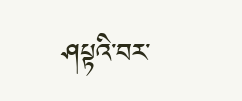ཤཔྟའི་བར་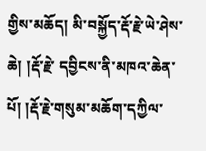གྱིས་མཆོད། མི་བསྐྱོད་རྡོ་རྗེ་ཡེ་ཤེས་ཆེ། །རྡོ་རྗེ་ དབྱིངས་ནི་མཁའ་ཆེན་པོ། །རྡོ་རྗེ་གསུམ་མཆོག་དཀྱིལ་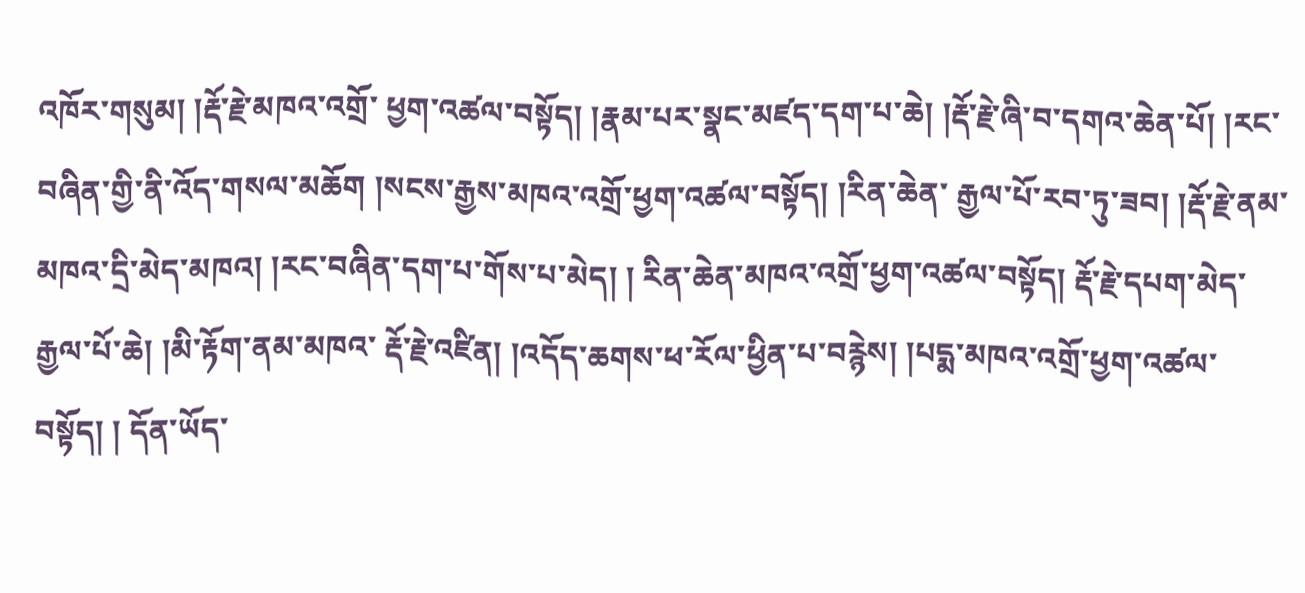འཁོར་གསུམ། །རྡོ་རྗེ་མཁའ་འགྲོ་ ཕྱག་འཚལ་བསྟོད། །རྣམ་པར་སྣང་མཛད་དག་པ་ཆེ། །རྡོ་རྗེ་ཞི་བ་དགའ་ཆེན་པོ། །རང་ བཞིན་གྱི་ནི་འོད་གསལ་མཆོག །སངས་རྒྱས་མཁའ་འགྲོ་ཕྱག་འཚལ་བསྟོད། །རིན་ཆེན་ རྒྱལ་པོ་རབ་ཏུ་ཟབ། །རྡོ་རྗེ་ནམ་མཁའ་དྲི་མེད་མཁའ། །རང་བཞིན་དག་པ་གོས་པ་མེད། ། རིན་ཆེན་མཁའ་འགྲོ་ཕྱག་འཚལ་བསྟོད། རྡོ་རྗེ་དཔག་མེད་རྒྱལ་པོ་ཆེ། །མི་རྟོག་ནམ་མཁའ་ རྡོ་རྗེ་འཛིན། །འདོད་ཆགས་ཕ་རོལ་ཕྱིན་པ་བརྙེས། །པདྨ་མཁའ་འགྲོ་ཕྱག་འཚལ་བསྟོད། ། དོན་ཡོད་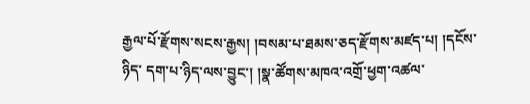རྒྱལ་པོ་རྫོགས་སངས་རྒྱས། །བསམ་པ་ཐམས་ཅད་རྫོགས་མཛད་པ། །དངོས་ཉིད་ དག་པ་ཉིད་ལས་བྱུང་། །སྣ་ཚོགས་མཁའ་འགྲོ་ཕྱག་འཚལ་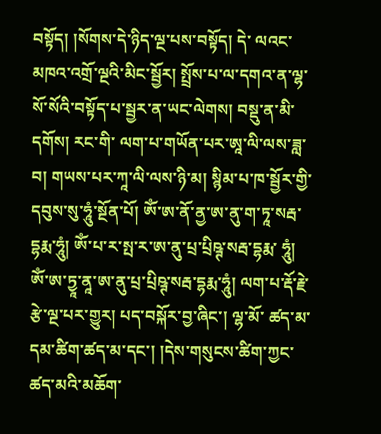བསྟོད། །སོགས་དེ་ཉིད་ལྔ་པས་བསྟོད། དེ་ ལའང་མཁའ་འགྲོ་ལྔའི་མིང་སྦྱོར། སྤྲོས་པ་ལ་དགའ་ན་ལྷ་སོ་སོའི་བསྟོད་པ་སྦྱར་ན་ཡང་ལེགས། བསྡུ་ན་མི་དགོས། རང་གི་ ལག་པ་གཡོན་པར་ཨཱ་ལི་ལས་ཟླ་བ། གཡས་པར་ཀཱ་ལི་ལས་ཉི་མ། སྙིམ་པ་ཁ་སྦྱོར་གྱི་ དབུས་སུ་ཧཱུཾ་སྔོན་པོ། ༀ་ཨ་ནོ་ནྱ་ཨ་ནུ་ག་ཏཱ་སརྦ་དྷརྨ་ཧཱུཾ། ༀ་པ་ར་སྤ་ར་ཨ་ནུ་པྲ་པྲིཥྚ་སརྦ་དྷརྨ་ ཧཱུཾ། ༀ་ཨ་ཏྱཱ་ནཱ་ཨ་ནུ་པྲ་པྲིཥྚ་སརྦ་དྷརྨ་ཧཱུཾ། ལག་པ་རྡོ་རྗེ་རྩེ་ལྔ་པར་གྱུར། པད་བསྐོར་བྱ་ཞིང་། ལྷ་མོ་ ཚད་མ་དམ་ཚིག་ཚད་མ་དང་། །དེས་གསུངས་ཚིག་ཀྱང་ཚད་མའི་མཆོག་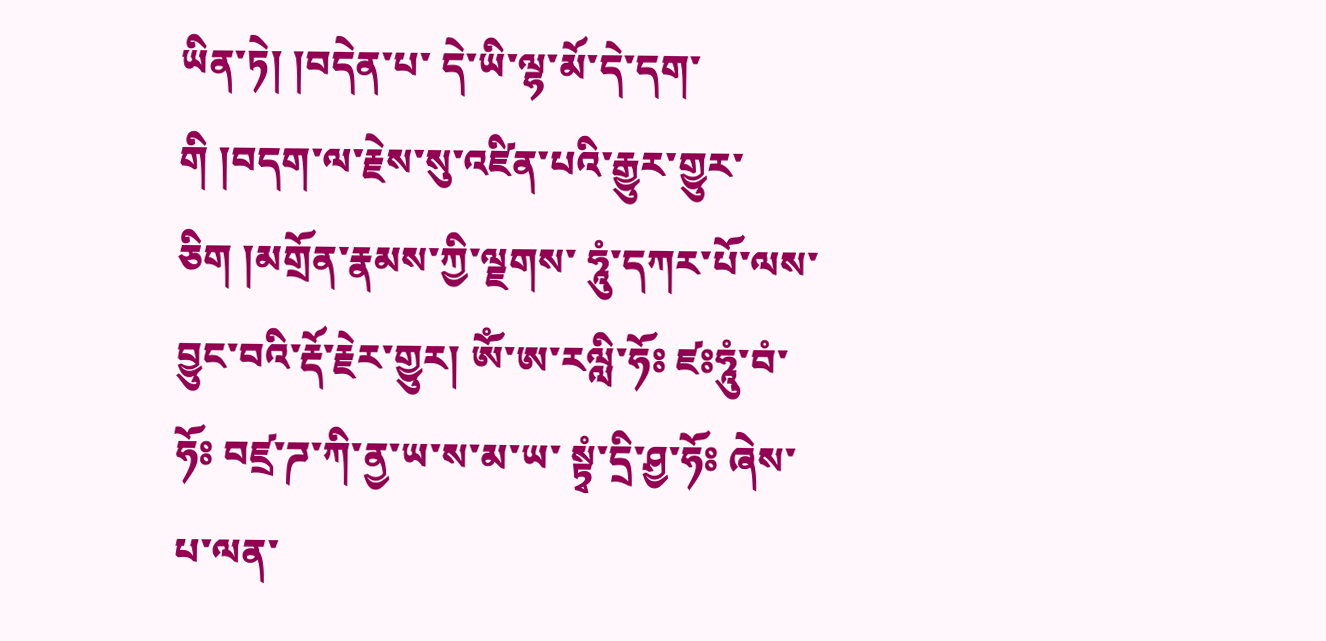ཡིན་ཏེ། །བདེན་པ་ དེ་ཡི་ལྷ་མོ་དེ་དག་གི །བདག་ལ་རྗེས་སུ་འཛིན་པའི་རྒྱུར་གྱུར་ཅིག །མགྲོན་རྣམས་ཀྱི་ལྗགས་ ཧཱུཾ་དཀར་པོ་ལས་བྱུང་བའི་རྡོ་རྗེར་གྱུར། ༀ་ཨ་རལླི་ཧོཿ ཛཿཧཱུཾ་བཾ་ཧོཿ བཛྲ་ཌ་ཀི་ནྱ་ཡ་ས་མ་ཡ་ སྟྭཾ་དྲི་ཤྱ་ཧོཿ ཞེས་པ་ལན་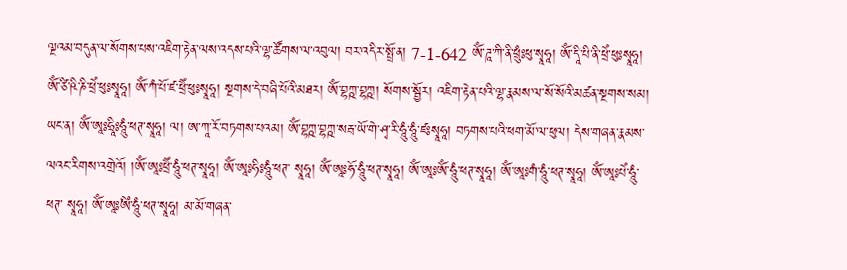ལྔའམ་བདུན་ལ་སོགས་པས་འཇིག་རྟེན་ལས་འདས་པའི་ལྷ་ཚོགས་ལ་འབུལ། བར་འདིར་སྤྲོ་ན། 7-1-642 ༀ་ཌཱ་ཀི་ནི་ཕྲུཾཿཕུ་སྭཱཧཱ། ༀ་དཱི་པི་ནི་ཕྲེཾ་ཕུཿསྭཱཧཱ། ༀ་ཙི་ཥི་ཎི་ཕྲེཾ་ཕུཿསྭཱཧཱ། ༀ་ཀཾ་པོ་ཛ་ཕྲཻཾ་ཕུཿསྭཱཧཱ། སྔགས་དེ་བཞི་པོའི་མཐར། ༀ་བྷཀྵ་བྷཀྵ། སོགས་སྦྱོར། འཇིག་རྟེན་པའི་ལྷ་རྣམས་ལ་སོ་སོའི་མཚན་སྔགས་སམ། ཡང་ན། ༀ་ཨཱཿཧྲཱིཿཧཱུཾ་ཕཊ་སྭཱཧཱ། ལ། ཨ་ཀཱ་རོ་བཏགས་པའམ། ༀ་བྷཀྵ་བྷཀྵ་སརྦ་ཡོ་གེ་ཤྭ་རི་ཧཱུཾ་ཧཱུཾ་ཛཿསྭཱཧཱ། བཏགས་པའི་ཕག་མོ་ལ་ཕུལ། དེས་གཞན་རྣམས་ལའང་རིགས་འགྲེའོ། །ༀ་ཨཱཿཕྲཻཾ་ཧཱུཾ་ཕཊ་སྭཱཧཱ། ༀ་ཨཱཿཧིཿཧཱུཾ་ཕཊ་ སྭཱཧཱ། ༀ་ཨཱཿཧོ་ཧཱུཾ་ཕཊ་སྭཱཧཱ། ༀ་ཨཱཿༀ་ཧཱུཾ་ཕཊ་སྭཱཧཱ། ༀ་ཨཱཿགཾ་ཧཱུཾ་ཕཊ་སྭཱཧཱ། ༀ་ཨཱཿཔེཾ་ཧཱུཾ་ཕཊ་ སྭཱཧཱ། ༀ་ཨཱཿཨིཾ་ཧཱུཾ་ཕཊ་སྭཱཧཱ། མ་མོ་གཞན་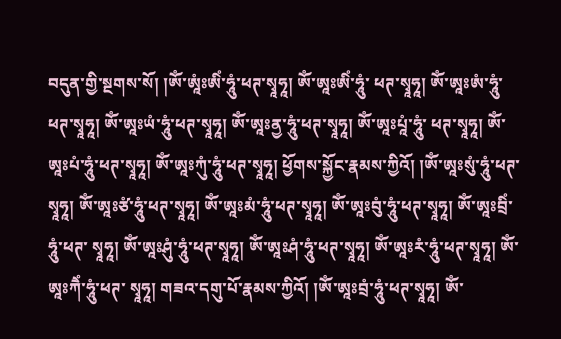བདུན་གྱི་སྔགས་སོ། །ༀ་ཨཱཾཿཨིཾ་ཧཱུཾ་ཕཊ་སྭཱཧཱ། ༀ་ཨཱཿཨིཾ་ཧཱུཾ་ ཕཊ་སྭཱཧཱ། ༀ་ཨཱཿཨཾ་ཧཱུཾ་ཕཊ་སྭཱཧཱ། ༀ་ཨཱཿཡཾ་ཧཱུཾ་ཕཊ་སྭཱཧཱ། ༀ་ཨཱཿནྱ་ཧཱུཾ་ཕཊ་སྭཱཧཱ། ༀ་ཨཱཿཔཱཾ་ཧཱུཾ་ ཕཊ་སྭཱཧཱ། ༀ་ཨཱཿཔཾ་ཧཱུཾ་ཕཊ་སྭཱཧཱ། ༀ་ཨཱཿཀུཾ་ཧཱུཾ་ཕཊ་སྭཱཧཱ། ཕྱོགས་སྐྱོང་རྣམས་ཀྱིའོ། །ༀ་ཨཱཿསུཾ་ཧཱུཾ་ཕཊ་ སྭཱཧཱ། ༀ་ཨཱཿཙཾ་ཧཱུཾ་ཕཊ་སྭཱཧཱ། ༀ་ཨཱཿམཾ་ཧཱུཾ་ཕཊ་སྭཱཧཱ། ༀ་ཨཱཿབུཾ་ཧཱུཾ་ཕཊ་སྭཱཧཱ། ༀ་ཨཱཿབྲིཾ་ཧཱུཾ་ཕཊ་ སྭཱཧཱ། ༀ་ཨཱཿཤུཾ་ཧཱུཾ་ཕཊ་སྭཱཧཱ། ༀ་ཨཱཿཤཾ་ཧཱུཾ་ཕཊ་སྭཱཧཱ། ༀ་ཨཱཿརཾ་ཧཱུཾ་ཕཊ་སྭཱཧཱ། ༀ་ཨཱཿཀཻཾ་ཧཱུཾ་ཕཊ་ སྭཱཧཱ། གཟའ་དགུ་པོ་རྣམས་ཀྱིའོ། །ༀ་ཨཱཿབྲཾ་ཧཱུཾ་ཕཊ་སྭཱཧཱ། ༀ་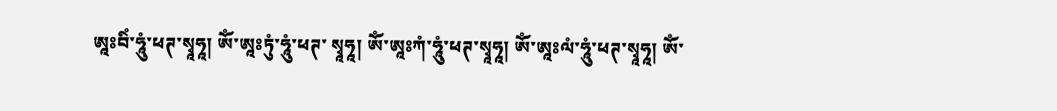ཨཱཿབིཾ་ཧཱུཾ་ཕཊ་སྭཱཧཱ། ༀ་ཨཱཿཏུཾ་ཧཱུཾ་ཕཊ་ སྭཱཧཱ། ༀ་ཨཱཿཀཾ་ཧཱུཾ་ཕཊ་སྭཱཧཱ། ༀ་ཨཱཿལཾ་ཧཱུཾ་ཕཊ་སྭཱཧཱ། ༀ་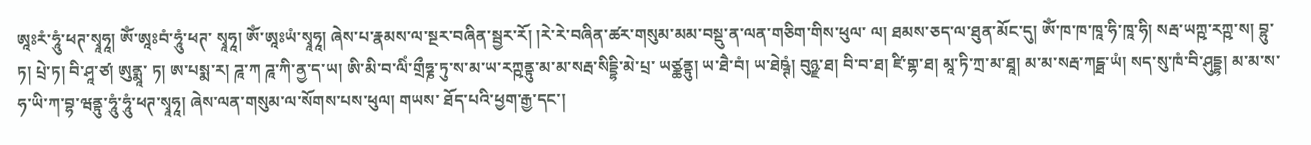ཨཱཿརཾ་ཧཱུཾ་ཕཊ་སྭཱཧཱ། ༀ་ཨཱཿབཾ་ཧཱུཾ་ཕཊ་ སྭཱཧཱ། ༀ་ཨཱཿཡཾ་སྭཱཧཱ། ཞེས་པ་རྣམས་ལ་སྔར་བཞིན་སྦྱར་རོ། །རེ་རེ་བཞིན་ཚར་གསུམ་མམ་བསྡུ་ན་ལན་གཅིག་གིས་ཕུལ་ ལ། ཐམས་ཅད་ལ་ཐུན་མོང་དུ། ༀ་ཁ་ཁ་ཁཱ་ཧི་ཁཱ་ཧི། སརྦ་ཡཀྵ་རཀྵ་ས། བྷུ་ཏ། པྲེ་ཏ། བི་ཤཱ་ཙ། ཨུནྨཱ་ ཏ། ཨ་པསྨ་ར། ཌཱ་ཀ ཌཱ་ཀི་ནྱ་ད་ཡ། ཨི་མི་བ་ལིཾ་གྲྀཧྞ་ཏུ་ས་མ་ཡ་རཀྵནྟུ་མ་མ་སརྦ་སིདྡྷི་མེ་པྲ་ ཡཙྪནྟུ། ཡ་ཐཻ་བཾ། ཡ་ཐེཥྚཾ། བུཉྫ་ཐ། བི་བ་ཐ། ཛི་གྷ་ཐ། མཱ་ཏི་ཀྲ་མ་ཐཱ། མ་མ་སརྦ་ཀདྠ་ཡཾ། སད་སུ་ཁཾ་བི་ཤུདྡྷ། མ་མ་ས་ཧ་ཡི་ཀ་བྷ་ཝནྟུ་ཧཱུཾ་ཧཱུཾ་ཕཊ་སྭཱཧཱ། ཞེས་ལན་གསུམ་ལ་སོགས་པས་ཕུལ། གཡས་ ཐོད་པའི་ཕྱག་རྒྱ་དང་།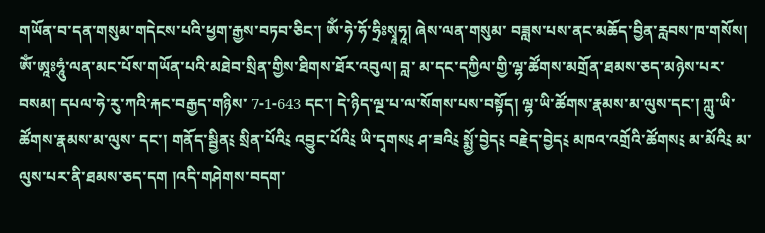གཡོན་བ་དན་གསུམ་གདེངས་པའི་ཕྱག་རྒྱས་བཏབ་ཅིང་། ༀ་ཧེ་ཧོ་ཧྲིཿསྭཱཧཱ། ཞེས་ལན་གསུམ་ བཟླས་པས་ནང་མཆོད་བྱིན་རླབས་ཁ་གསོས། ༀ་ཨཱཿཧཱུཾ་ལན་མང་པོས་གཡོན་པའི་མཐེབ་སྲིན་གྱིས་ཐིགས་ཐོར་འབུལ། བླ་ མ་དང་དཀྱིལ་གྱི་ལྷ་ཚོགས་མགྲོན་ཐམས་ཅད་མཉེས་པར་བསམ། དཔལ་ཧེ་རུ་ཀའི་རྐང་བརྒྱད་གཉིས་ 7-1-643 དང་། དེ་ཉིད་ལྔ་པ་ལ་སོགས་པས་བསྟོད། ལྷ་ཡི་ཚོགས་རྣམས་མ་ལུས་དང་། ཀླུ་ཡི་ཚོགས་རྣམས་མ་ལུས་ དང་། གནོད་སྦྱིན༴ སྲིན་པོའི༴ འབྱུང་པོའི༴ ཡི་དྭགས༴ ཤ་ཟའི༴ སྨྱོ་བྱེད༴ བརྗེད་བྱེད༴ མཁའ་འགྲོའི་ཚོགས༴ མ་མོའི༴ མ་ལུས་པར་ནི་ཐམས་ཅད་དག །འདི་གཤེགས་བདག་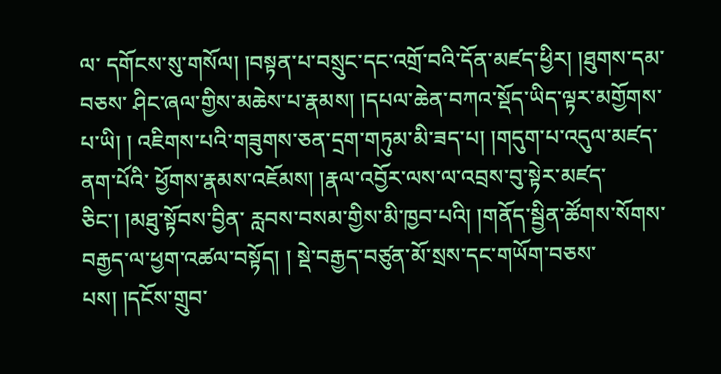ལ་ དགོངས་སུ་གསོལ། །བསྟན་པ་བསྲུང་དང་འགྲོ་བའི་དོན་མཛད་ཕྱིར། །ཐུགས་དམ་བཅས་ ཤིང་ཞལ་གྱིས་མཆེས་པ་རྣམས། །དཔལ་ཆེན་བཀའ་སྡོད་ཡིད་ལྟར་མགྱོགས་པ་ཡི། ། འཇིགས་པའི་གཟུགས་ཅན་དྲག་གཏུམ་མི་ཟད་པ། །གདུག་པ་འདུལ་མཛད་ནག་པོའི་ ཕྱོགས་རྣམས་འཇོམས། །རྣལ་འབྱོར་ལས་ལ་འབྲས་བུ་སྟེར་མཛད་ཅིང་། །མཐུ་སྟོབས་བྱིན་ རླབས་བསམ་གྱིས་མི་ཁྱབ་པའི། །གནོད་སྦྱིན་ཚོགས་སོགས་བརྒྱད་ལ་ཕྱག་འཚལ་བསྟོད། ། སྡེ་བརྒྱད་བཙུན་མོ་སྲས་དང་གཡོག་བཅས་པས། །དངོས་གྲུབ་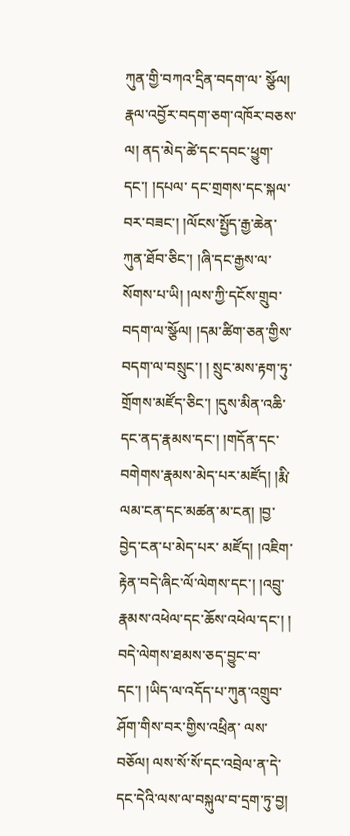ཀུན་གྱི་བཀའ་དྲིན་བདག་ལ་ སྩོལ། རྣལ་འབྱོར་བདག་ཅག་འཁོར་བཅས་ལ། ནད་མེད་ཚེ་དང་དབང་ཕྱུག་དང་། །དཔལ་ དང་གྲགས་དང་སྐལ་བར་བཟང་། །ལོངས་སྤྱོད་རྒྱ་ཆེན་ཀུན་ཐོབ་ཅིང་། །ཞི་དང་རྒྱས་ལ་ སོགས་པ་ཡི། །ལས་ཀྱི་དངོས་གྲུབ་བདག་ལ་སྩོལ། །དམ་ཚིག་ཅན་གྱིས་བདག་ལ་བསྲུང་། ། སྲུང་མས་རྟག་ཏུ་གྲོགས་མཛོད་ཅིང་། །དུས་མིན་འཆི་དང་ནད་རྣམས་དང་། །གདོན་དང་ བགེགས་རྣམས་མེད་པར་མཛོད། །རྨི་ལམ་ངན་དང་མཚན་མ་ངན། །བྱ་བྱེད་ངན་པ་མེད་པར་ མཛོད། །འཇིག་རྟེན་བདེ་ཞིང་ལོ་ལེགས་དང་། །འབྲུ་རྣམས་འཕེལ་དང་ཆོས་འཕེལ་དང་། ། བདེ་ལེགས་ཐམས་ཅད་བྱུང་བ་དང་། །ཡིད་ལ་འདོད་པ་ཀུན་འགྲུབ་ཤོག་གིས་བར་གྱིས་འཕྲིན་ ལས་བཅོལ། ལས་སོ་སོ་དང་འབྲེལ་ན་དེ་དང་དེའི་ལས་ལ་བསྐུལ་བ་དྲག་ཏུ་བྱ།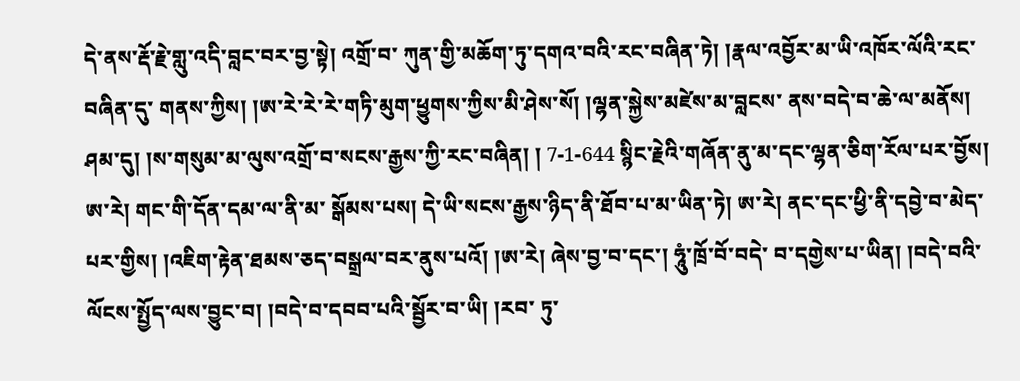དེ་ནས་རྡོ་རྗེ་གླུ་འདི་བླང་བར་བྱ་སྟེ། འགྲོ་བ་ ཀུན་གྱི་མཆོག་ཏུ་དགའ་བའི་རང་བཞིན་ཏེ། །རྣལ་འབྱོར་མ་ཡི་འཁོར་ལོའི་རང་བཞིན་དུ་ གནས་ཀྱིས། །ཨ་རེ་རེ་རེ་གཏི་མུག་ཕྱུགས་ཀྱིས་མི་ཤེས་སོ། །ལྷན་སྐྱེས་མཛེས་མ་བླངས་ ནས་བདེ་བ་ཆེ་ལ་མནོས། ཤམ་དུ། །ས་གསུམ་མ་ལུས་འགྲོ་བ་སངས་རྒྱས་ཀྱི་རང་བཞིན། ། 7-1-644 སྙིང་རྗེའི་གཞོན་ནུ་མ་དང་ལྷན་ཅིག་རོལ་པར་བྱོས། ཨ་རེ། གང་གི་དོན་དམ་ལ་ནི་མ་ སྒོམས་པས། དེ་ཡི་སངས་རྒྱས་ཉིད་ནི་ཐོབ་པ་མ་ཡིན་ཏེ། ཨ་རེ། ནང་དང་ཕྱི་ནི་དབྱེ་བ་མེད་ པར་གྱིས། །འཇིག་རྟེན་ཐམས་ཅད་བསྒྲལ་བར་ནུས་པའོ། །ཨ་རེ། ཞེས་བྱ་བ་དང་། ཧཱུཾ་ཁྲོ་བོ་བདེ་ བ་དགྱེས་པ་ཡིན། །བདེ་བའི་ལོངས་སྤྱོད་ལས་བྱུང་བ། །བདེ་བ་དབབ་པའི་སྦྱོར་བ་ཡི། །རབ་ ཏུ་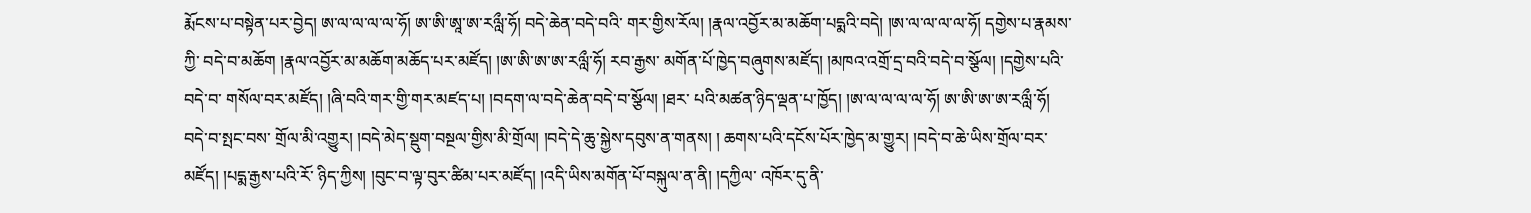རྨོངས་པ་བསྟེན་པར་བྱེད། ཨ་ལ་ལ་ལ་ལ་ཧོ། ཨ་ཨི་ཨཱ་ཨ་རལླྀ་ཧོ། བདེ་ཆེན་བདེ་བའི་ གར་གྱིས་རོལ། །རྣལ་འབྱོར་མ་མཆོག་པདྨའི་བདེ། །ཨ་ལ་ལ་ལ་ལ་ཧོ། དགྱེས་པ་རྣམས་ཀྱི་ བདེ་བ་མཆོག །རྣལ་འབྱོར་མ་མཆོག་མཆོད་པར་མཛོད། །ཨ་ཨི་ཨ་ཨ་རལླྀ་ཧོ། རབ་རྒྱས་ མགོན་པོ་ཁྱེད་བཞུགས་མཛོད། །མཁའ་འགྲོ་དྲ་བའི་བདེ་བ་སྩོལ། །དགྱེས་པའི་བདེ་བ་ གསོལ་བར་མཛོད། །ཞི་བའི་གར་གྱི་གར་མཛད་པ། །བདག་ལ་བདེ་ཆེན་བདེ་བ་སྩོལ། །ཐར་ པའི་མཚན་ཉིད་ལྡན་པ་ཁྱོད། །ཨ་ལ་ལ་ལ་ལ་ཧོ། ཨ་ཨི་ཨ་ཨ་རལླྀ་ཧོ། བདེ་བ་སྤང་བས་ གྲོལ་མི་འགྱུར། །བདེ་མེད་སྡུག་བསྔལ་གྱིས་མི་གྲོལ། །བདེ་དེ་ཆུ་སྐྱེས་དབུས་ན་གནས། ། ཆགས་པའི་དངོས་པོར་ཁྱེད་མ་གྱུར། །བདེ་བ་ཆེ་ཡིས་གྲོལ་བར་མཛོད། །པདྨ་རྒྱས་པའི་རོ་ ཉིད་ཀྱིས། །བུང་བ་ལྟ་བུར་ཚིམ་པར་མཛོད། །འདི་ཡིས་མགོན་པོ་བསྐུལ་ན་ནི། །དཀྱིལ་ འཁོར་དུ་ནི་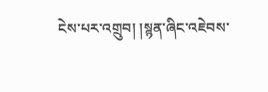ངེས་པར་འགྲུབ། །སྙན་ཞིང་འཇེབས་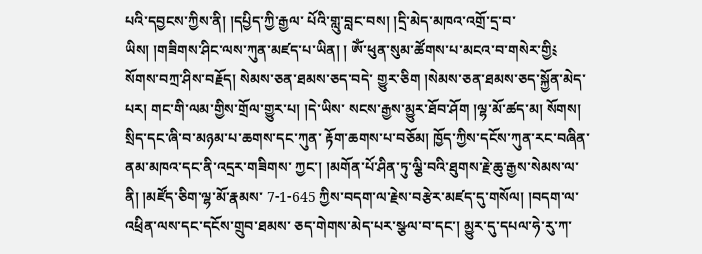པའི་དབྱངས་ཀྱིས་ནི། །དཔྱིད་ཀྱི་རྒྱལ་ པོའི་གླུ་བླང་བས། །དྲི་མེད་མཁའ་འགྲོ་དྲ་བ་ཡིས། །གཟིགས་ཤིང་ལས་ཀུན་མཛད་པ་ཡིན། ། ༀ་ཕུན་སུམ་ཚོགས་པ་མངའ་བ་གསེར་གྱི༴ སོགས་བཀྲ་ཤིས་བརྗོད། སེམས་ཅན་ཐམས་ཅད་བདེ་ གྱུར་ཅིག །སེམས་ཅན་ཐམས་ཅད་སྐྱོན་མེད་པར། གང་གི་ལམ་གྱིས་གྲོལ་གྱུར་པ། །དེ་ཡིས་ སངས་རྒྱས་མྱུར་ཐོབ་ཤོག །ལྷ་མོ་ཚད་མ། སོགས། སྲིད་དང་ཞི་བ་མཉམ་པ་ཆགས་དང་ཀུན་ རྟོག་ཆགས་པ་བཅོམ། ཁྱོད་ཀྱིས་དངོས་ཀུན་རང་བཞིན་ནམ་མཁའ་དང་ནི་འདྲར་གཟིགས་ ཀྱང་། །མགོན་པོ་ཤིན་ཏུ་ལྕི་བའི་ཐུགས་རྗེ་ཆུ་རྒྱས་སེམས་ལ་ནི། །མཛོད་ཅིག་ལྷ་མོ་རྣམས་ 7-1-645 ཀྱིས་བདག་ལ་རྗེས་བརྩེར་མཛད་དུ་གསོལ། །བདག་ལ་འཕྲིན་ལས་དང་དངོས་གྲུབ་ཐམས་ ཅད་གེགས་མེད་པར་སྩལ་བ་དང་། མྱུར་དུ་དཔལ་ཧེ་རུ་ཀ་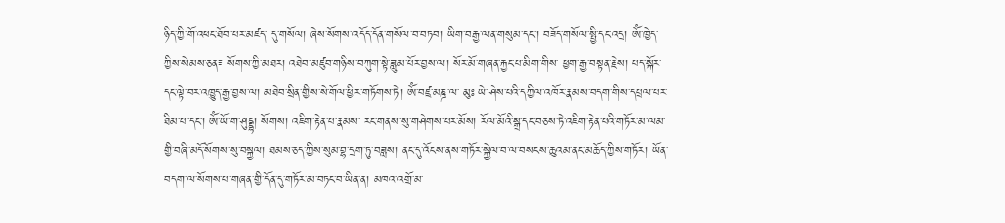ཉིད་ཀྱི་གོ་འཕང་ཐོབ་པར་མཛད་ དུ་གསོལ། ཞེས་སོགས་འདོད་དོན་གསོལ་བ་བཏབ། ཡིག་བརྒྱ་ལན་གསུམ་དང་། བཟོད་གསོལ་སྤྱི་དང་འདྲ། ༀ་ཁྱེད་ ཀྱིས་སེམས་ཅན༴ སོགས་ཀྱི་མཐར། འཐེབ་མཛུབ་གཉིས་བཀུག་སྟེ་ཟླུམ་པོར་བྱས་ལ། སོར་མོ་གཞན་རྐྱང་པ་མིག་གིས་ ཕྱག་རྒྱ་བསྟན་རྗེས། པད་སྐོར་དང་ལྟེ་བར་འཁྱུད་རྒྱ་བྱས་ལ། མཐེབ་སྲིན་གྱིས་སེ་གོལ་ཕྱིར་གཏོགས་ཏེ། ༀ་བཛྲ་མཎྜ་ལ་ མུཿ ཡེ་ཤེས་པའི་དཀྱིལ་འཁོར་རྣམས་བདག་གིས་དཔྲལ་པར་ཐིམ་པ་དང་། ༀ་ཡོ་ག་ཤུདྡྷ། སོགས། འཇིག་རྟེན་པ་རྣམས་ རང་གནས་སུ་གཤེགས་པར་མོས། རོལ་མོའི་སྒྲ་དང་བཅས་ཏེ་འཇིག་རྟེན་པའི་གཏོར་མ་ལམ་གྱི་བཞི་མདོ་སོགས་སུ་བསྐྱལ། ཐམས་ཅད་ཀྱིས་སུམ་བྷ་དྲག་ཏུ་བཟླས། ནང་དུ་འོངས་ནས་གཏོར་སྐྱེལ་བ་ལ་བསངས་ཆུའམ་ནང་མཆོད་ཀྱིས་གཏོར། ཡོན་ བདག་ལ་སོགས་པ་གཞན་གྱི་དོན་དུ་གཏོར་མ་བཏང་བ་ཡིན་ན། མཁའ་འགྲོ་མ་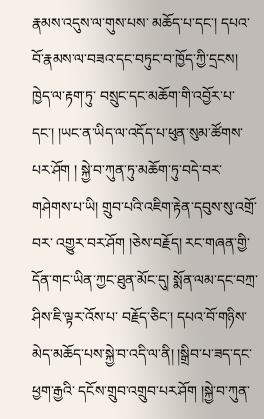རྣམས་འདུས་ལ་གུས་པས་ མཆོད་པ་དང་། དཔའ་བོ་རྣམས་ལ་བཟའ་དང་བཏུང་བ་ཁྱོད་ཀྱི་དྲངས། ཁྱེད་ལ་རྟག་ཏུ་ བསྲུང་དང་མཆོག་གི་འབྱོར་པ་དང་། །ཡང་ན་ཡིད་ལ་འདོད་པ་ཕུན་སུམ་ཚོགས་པར་ཤོག ། སྐྱེ་བ་ཀུན་ཏུ་མཆོག་ཏུ་བདེ་བར་གཤེགས་པ་ཡི། གྲུབ་པའི་འཇིག་རྟེན་དབུས་སུ་འགྲོ་བར་ འགྱུར་བར་ཤོག །ཅེས་བརྗོད། རང་གཞན་གྱི་དོན་གང་ཡིན་ཀྱང་ཐུན་མོང་དུ། སྨོན་ལམ་དང་བཀྲ་ཤིས་ཇི་ལྟར་འོས་པ་ བརྗོད་ཅིང་། དཔའ་བོ་གཉིས་མེད་མཆོད་པས་སྐྱེ་བ་འདི་ལ་ནི། །སྒྲིབ་པ་ཟད་དང་ཕྱག་རྒྱའི་ དངོས་གྲུབ་འགྲུབ་པར་ཤོག །སྐྱེ་བ་ཀུན་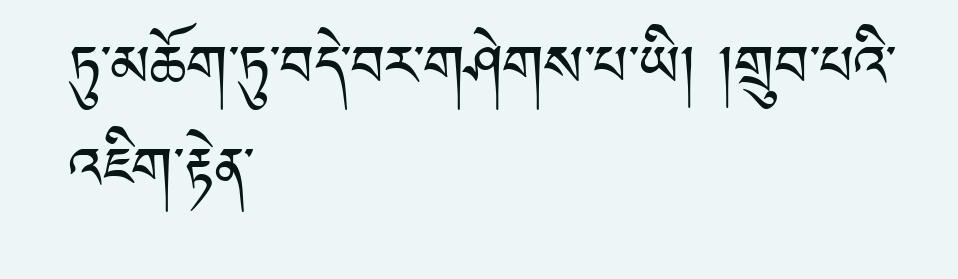ཏུ་མཆོག་ཏུ་བདེ་བར་གཤེགས་པ་ཡི། །གྲུབ་པའི་ འཇིག་རྟེན་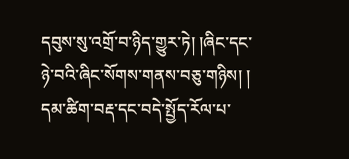དབུས་སུ་འགྲོ་བ་ཉིད་གྱུར་ཏེ། །ཞིང་དང་ཉེ་བའི་ཞིང་སོགས་གནས་བཅུ་གཉིས། ། དམ་ཚིག་བརྡ་དང་བདེ་སྤྱོད་རོལ་པ་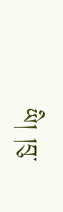ཡི། །བུ་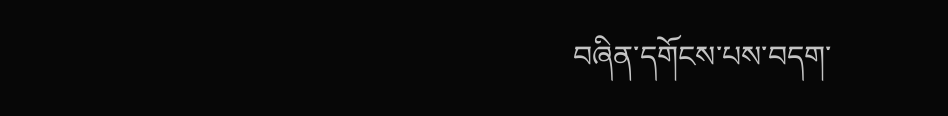བཞིན་དགོངས་པས་བདག་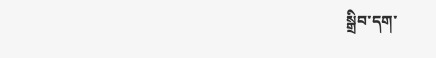སྒྲིབ་དག་